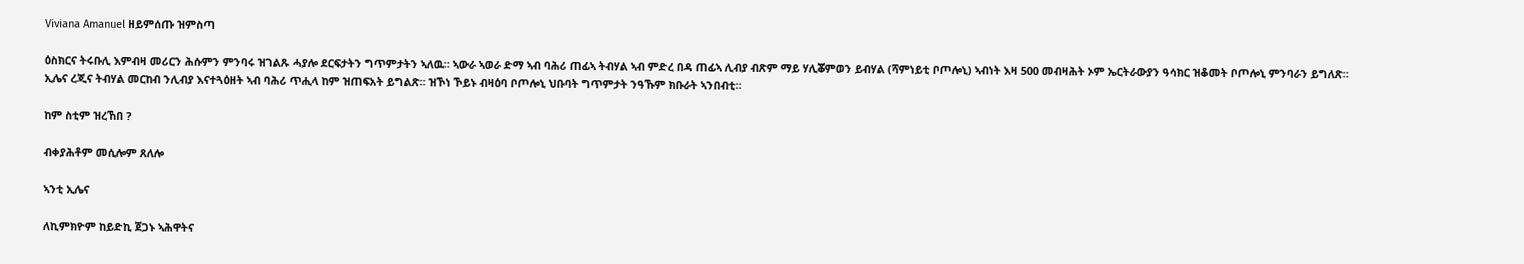Viviana Amanuel ዘይምሰጡ ዝምስጣ

ዕስክርና ትሩቡሊ እምብዛ መሪርን ሕሱምን ምንባሩ ዝገልጹ ሓያሎ ደርፍታትን ግጥምታትን ኣለዉ። ኣውራ ኣወራ ድማ ኣብ ባሕሪ ጠፊኣ ትብሃል ኣብ ምድረ በዳ ጠፊኣ ሊብያ ብጽም ማይ ሃሊቖምወን ይብሃል (ሻምነይቲ ቦጦሎኒ) ኣብነት እዛ 500 መብዛሕት ኦም ኤርትራውያን ዓሳክር ዝቆመት ቦጦሎኒ ምንባራን ይግለጽ።
ኢሌና ረጂና ትብሃል መርከብ ንሊብያ እናተጓዕዘት ኣብ ባሕሪ ጥሒላ ከም ዝጠፍአት ይግልጽ። ዝኾነ ኾይኑ ብዛዕባ ቦጦሎኒ ህቡባት ግጥምታት ንዓኹም ክቡራት ኣንበብቲ።

ከም ስቲም ዝረኸበ ?

ብቀያሕቶም መሲሎም ጸለሎ

ኣንቲ ኢሌና

ለኪምክዮም ከይድኪ ጀጋኑ ኣሕዋትና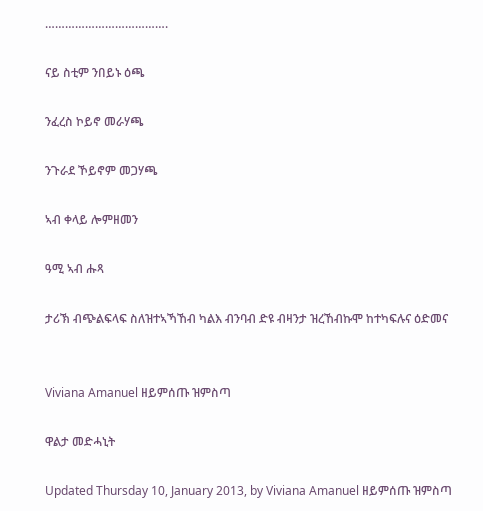……………………………….

ናይ ስቲም ንበይኑ ዕጫ

ንፈረስ ኮይኖ መራሃጫ

ንጉራደ ኾይኖም መጋሃጫ

ኣብ ቀላይ ሎምዘመን

ዓሚ ኣብ ሑጻ

ታሪኽ ብጭልፍላፍ ስለዝተኣኻኸብ ካልእ ብንባብ ድዩ ብዛንታ ዝረኸብኩሞ ከተካፍሉና ዕድመና


Viviana Amanuel ዘይምሰጡ ዝምስጣ

ዋልታ መድሓኒት

Updated Thursday 10, January 2013, by Viviana Amanuel ዘይምሰጡ ዝምስጣ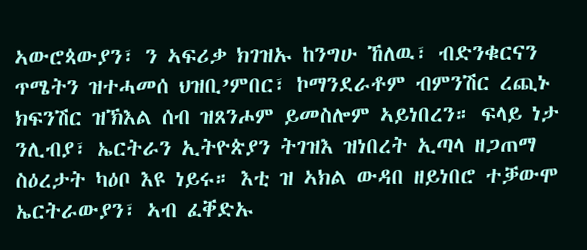ኣውሮጳውያን፣ ን ኣፍሪቃ ክገዝኡ ከንግሁ ኸለዉ፣ ብድንቁርናን ጥሜትን ዝተሓመሰ ህዝቢ’ምበር፣ ኮማንደራቶም ብምንሽር ረጪኑ ክፍንሽር ዝኽእል ሰብ ዝጸንሖም ይመስሎም ኣይነበረን። ፍላይ ነታ ንሊብያ፣ ኤርትራን ኢትዮጵያን ትገዝእ ዝነበረት ኢጣላ ዘጋጠማ ስዕረታት ካዕቦ እዩ ነይሩ። እቲ ዝ ኣክል ውዳበ ዘይነበሮ ተቓውሞ ኤርትራውያን፣ ኣብ ፈቐድኡ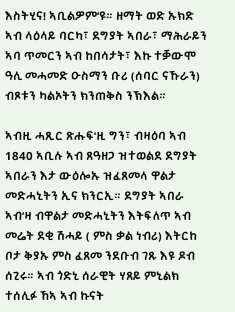እስትሂና! ኣቢልዎም’ዩ። ዘማት ወድ ኡክድ ኣብ ላዕላይ ባርካ፣ ደግያት ኣበራ፣ ማሕራይን ኣባ ጥመርን ኣብ ከበሳታት፣ እኩ ተቓውሞ ዓሊ መሓመድ ዑስማን ቡሪ (ሰባር ናኹራን) ብጾቱን ካልኦትን ክንጠቅስ ንኽእል።

ኣብዚ ሓጺር ጽሑፍ’ዚ ግን፣ ብዛዕባ ኣብ 1840 ኣቢሉ ኣብ ጸዓዘጋ ዝተወልደ ደግያት ኣበራን እታ ውዕሎኡ ዝፈጸመላ ዋልታ መድሓኒትን ኢና ክንርኢ። ደግያት ኣበራ ኣብ’ዛ ብዋልታ መድሓኒትን እትፍለጥ ኣብ መሬት ደቂ ሽሓይ ( ምስ ቃል ነብሪ) እትርከ ቦታ ቅያኡ ምስ ፈጸመ ንደቡብ ገጹ እዩ ዶብ ሰጊሩ። ኣብ ጎድኒ ሰራዊት ሃጸይ ምኒልክ ተሰሊፉ ኸኣ ኣብ ኩናት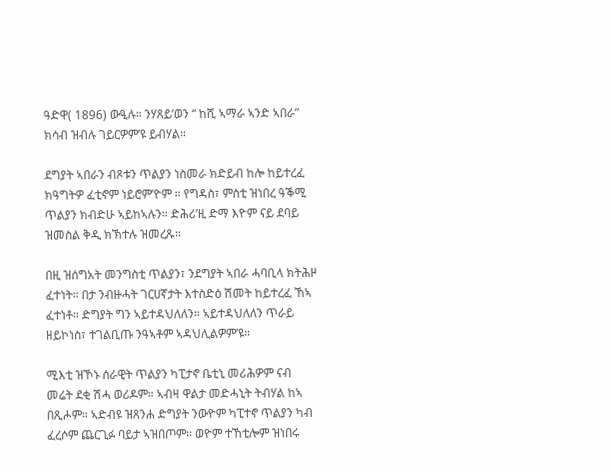ዓድዋ( 1896) ውዒሉ። ንሃጸይ’ወን “ ከሺ ኣማራ ኣንድ ኣበራ” ክሳብ ዝብሉ ገይርዎም’ዩ ይብሃል።

ደግያት ኣበራን ብጾቱን ጥልያን ነስመራ ክድይብ ከሎ ከይተረፈ ክዓግትዎ ፈቲኖም ነይሮም’ዮም ። የግዳስ፣ ምስቲ ዝነበረ ዓቕሚ ጥልያን ክብድሁ ኣይከኣሉን። ድሕሪ’ዚ ድማ እዮም ናይ ደባይ ዝመስል ቅዲ ክኽተሉ ዝመረጹ።

በዚ ዝሰግአት መንግስቲ ጥልያን፣ ንደግያት ኣበራ ሓባቢላ ክትሕዞ ፈተነት። በታ ንብዙሓት ገርሀኛታት እተስድዕ ሽመት ከይተረፈ ኸኣ ፈተነቶ። ድግያት ግን ኣይተዳህለለን። ኣይተዳህለለን ጥራይ ዘይኮነስ፣ ተገልቢጡ ንዓኣቶም ኣዳህሊልዎም’ዩ።

ሚእቲ ዝኾኑ ሰራዊት ጥልያን ካፒታኖ ቤቲኒ መሪሕዎም ናብ መሬት ደቂ ሽሓ ወሪዶም። ኣብዛ ዋልታ መድሓኒት ትብሃል ከኣ በጺሖም። ኣድብዩ ዝጸንሐ ድግያት ንውዮም ካፒተኖ ጥልያን ካብ ፈረሶም ጨርጊፉ ባይታ ኣዝበጦም። ወዮም ተኸቲሎም ዝነበሩ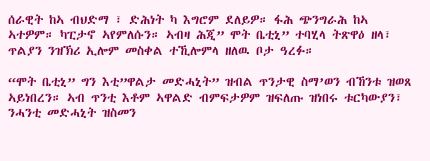ሰራዊት ከኣ ብህድማ ፣ ድሕነት ካ እግሮም ደለይዎ። ፋሕ ጭንግራሕ ከኣ ኣተዎም። ካፒታኖ ኣየምለሱን። ኣብዛ ሕጂ” ሞት ቤቲኒ” ተባሂላ ትጽዋዕ ዘላ፣ ጥልያን ንዝኽሪ ኢሎም መስቀል ተኺሎምላ ዘለዉ ቦታ ዓረፉ።

“ሞት ቤቲኒ” ግን እቲ”ዋልታ መድሓኒት” ዝብል ጥንታዊ ስማ’ወን ብኸንቱ ዝወጸ ኣይነበረን። ኣብ ጥንቲ እቶም ኣዋልድ ብምፍታዎም ዝፍለጡ ዝነበሩ ቱርካውያን፣ ንሓንቲ መድሓኒት ዝስመን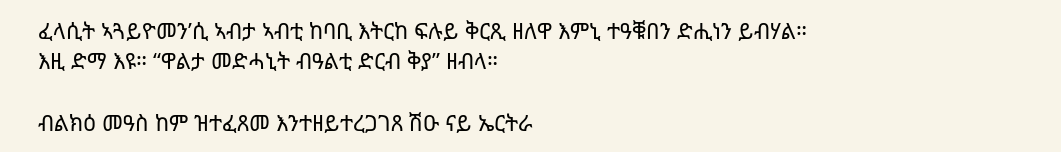ፈላሲት ኣጓይዮመን’ሲ ኣብታ ኣብቲ ከባቢ እትርከ ፍሉይ ቅርጺ ዘለዋ እምኒ ተዓቑበን ድሒነን ይብሃል። እዚ ድማ እዩ። “ዋልታ መድሓኒት ብዓልቲ ድርብ ቅያ” ዘብላ።

ብልክዕ መዓስ ከም ዝተፈጸመ እንተዘይተረጋገጸ ሽዑ ናይ ኤርትራ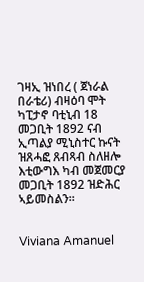ገዛኢ ዝነበረ ( ጀነራል በራቴሪ) ብዛዕባ ሞት ካፒታኖ ባቲኒብ 18 መጋቢት 1892 ናብ ኢጣልያ ሚኒስተር ኩናት ዝጸሓፎ ጸብጻብ ስለዘሎ እቲውግእ ካብ መጀመርያ መጋቢት 1892 ዝድሕር ኣይመስልን።


Viviana Amanuel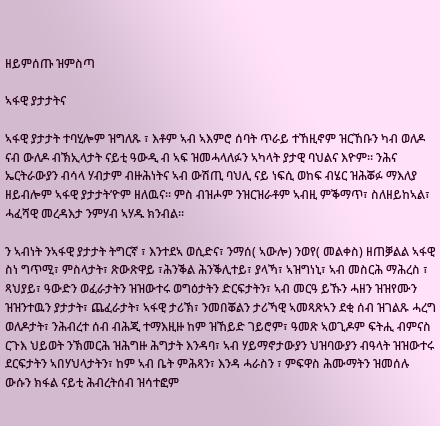ዘይምሰጡ ዝምስጣ

ኣፋዊ ያታታትና

ኣፋዊ ያታታት ተባሂሎም ዝግለጹ ፣ እቶም ኣብ ኣእምሮ ሰባት ጥራይ ተኸዚኖም ዝርኸቡን ካብ ወለዶ ናብ ውለዶ ብኽኢላታት ናይቲ ዓውዲ ብ ኣፍ ዝመሓላለፉን ኣካላት ያታዊ ባህልና እዮም። ንሕና ኤርትራውያን ብሳላ ሃብታም ብዙሕነትና ኣብ ውሽጢ ባህሊ ናይ ነፍሲ ወከፍ ብሄር ዝሕቖፉ ማእለያ ዘይብሎም ኣፋዊ ያታታት’ዮም ዘለዉና። ምስ ብዝሖም ንዝርዝራቶም ኣብዚ ምቕማጥ፣ ስለዘይከኣል፣ ሓፈሻዊ መረዳእታ ንምሃብ ኣሃዱ ክንብል።

ን ኣብነት ንኣፋዊ ያታታት ትግርኛ ፣ እንተደኣ ወሲድና፣ ንማሰ( ኣውሎ) ንወየ( መልቀስ) ዘጠቓልል ኣፋዊ ስነ ግጥሚ፣ ምስላታት፣ ጽውጽዋይ ፣ሕንቕል ሕንቕሊተይ፣ ያላኻ፣ ኣዝግነኒ፣ ኣብ መስርሕ ማሕረስ ፣ ጻህያይ፣ ዓውድን ወፈራታትን ዝዝውተሩ ወግዕታትን ድርፍታትን፣ ኣብ መርዓ ይኹን ሓዘን ዝዝየሙን ዝዝንተዉን ያታታት፣ ጨፈራታት፣ ኣፋዊ ታሪኽ፣ ንመበቖልን ታሪኻዊ ኣመጻጽኣን ደቂ ሰብ ዝገልጹ ሓረግ ወለዶታት፣ ንሕብረተ ሰብ ብሕጂ ተማእዚዙ ከም ዝኸይድ ገይሮም፣ ዓመጽ ኣወጊዶም ፍትሒ ብምናስ ርጉእ ህይወት ንኽመርሕ ዝሕግዙ ሕግታት እንዳባ፣ ኣብ ሃይማኖታውያን ህዝባውያን ብዓላት ዝዝውተሩ ደርፍታትን ኣበሃህላታትን፣ ከም ኣብ ቤት ምሕጻን፣ እንዳ ሓራስን ፣ ምፍዋስ ሕሙማትን ዝመሰሉ ውሱን ክፋል ናይቲ ሕብረትሰብ ዝሳተፎም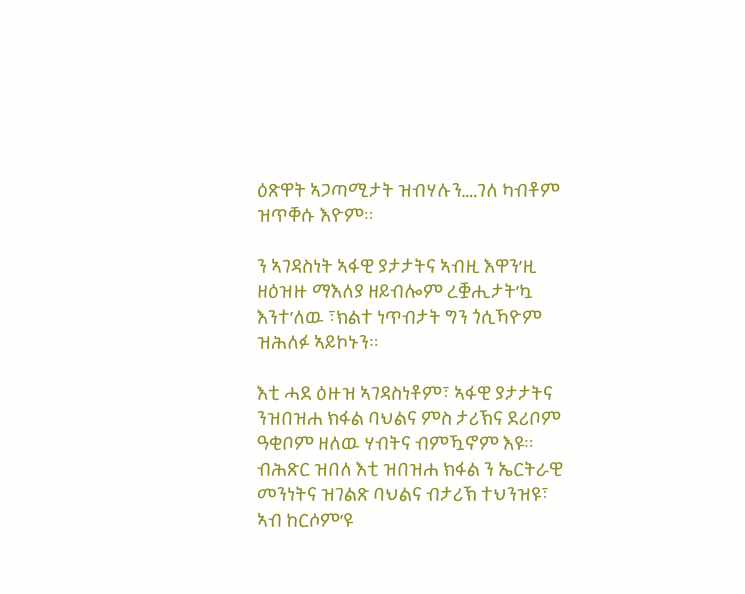ዕጽዋት ኣጋጣሚታት ዝብሃሉን….ገለ ካብቶም ዝጥቐሱ እዮም።

ን ኣገዳስነት ኣፋዊ ያታታትና ኣብዚ እዋን’ዚ ዘዕዝዙ ማእለያ ዘይብሎም ረቛሒታት’ኳ እንተ’ለዉ ፣ክልተ ነጥብታት ግን ጎሲኻዮም ዝሕለፉ ኣይኮኑን።

እቲ ሓደ ዕዙዝ ኣገዳስነቶም፣ ኣፋዊ ያታታትና ንዝበዝሐ ክፋል ባህልና ምስ ታሪኽና ደሪቦም ዓቂቦም ዘለዉ ሃብትና ብምዃኖም እዩ። ብሕጽር ዝበለ እቲ ዝበዝሐ ክፋል ን ኤርትራዊ መንነትና ዝገልጽ ባህልና ብታሪኽ ተህንዝዩ፣ ኣብ ከርሶም’ዩ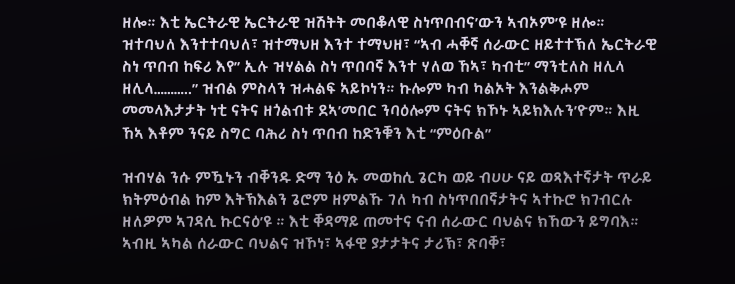ዘሎ። እቲ ኤርትራዊ ኤርትራዊ ዝሽትት መበቆላዊ ስነጥበብና’ውን ኣብኦም’ዩ ዘሎ። ዝተባህለ እንተተባህለ፣ ዝተማህዘ እንተ ተማህዘ፣ “ኣብ ሓቐኛ ሰራውር ዘይተተኽለ ኤርትራዊ ስነ ጥበብ ከፍሪ እየ” ኢሉ ዝሃልል ስነ ጥበባኛ እንተ ሃለወ ኸኣ፣ ካብቲ” ማንቲለስ ዘሊላ ዘሊላ………..” ዝብል ምስላን ዝሓልፍ ኣይኮነን። ኩሎም ካብ ካልኦት እንልቅሖም መመላእታታት ነቲ ናትና ዘጎልብቱ ደኣ’መበር ንባዕሎም ናትና ክኾኑ ኣይክእሉን’ዮም። እዚ ኸኣ እቶም ንናይ ስግር ባሕሪ ስነ ጥበብ ከድንቑን እቲ “ምዕቡል”

ዝብሃል ንሱ ምዃኑን ብቐንዱ ድማ ንዕ ኡ መወከሲ ጌርካ ወይ ብሀሁ ናይ ወጻእተኛታት ጥራይ ክትምዕብል ከም እትኽእልን ጌሮም ዘምልኹ ገለ ካብ ስነጥበበኛታትና ኣተኩሮ ክገብርሉ ዘለዎም ኣገዳሲ ኩርናዕ’ዩ ። እቲ ቐዳማይ ጠመተና ናብ ሰራውር ባህልና ክኸውን ይግባእ። ኣብዚ ኣካል ሰራውር ባህልና ዝኾነ፣ ኣፋዊ ያታታትና ታሪኽ፣ ጽባቐ፣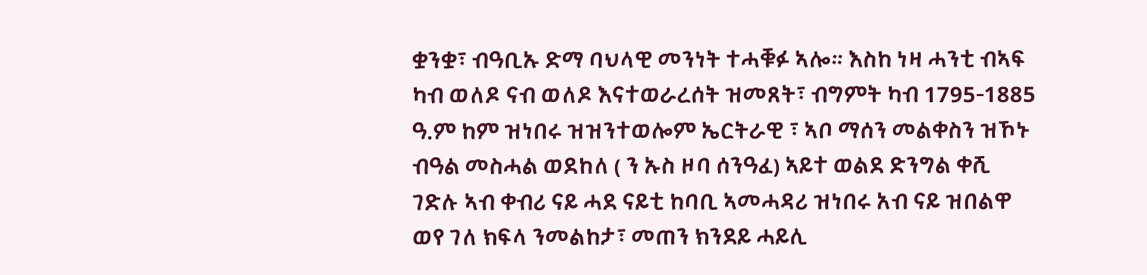ቋንቋ፣ ብዓቢኡ ድማ ባህላዊ መንነት ተሓቑፉ ኣሎ። እስከ ነዛ ሓንቲ ብኣፍ ካብ ወለዶ ናብ ወለዶ እናተወራረሰት ዝመጸት፣ ብግምት ካብ 1795-1885 ዓ.ም ከም ዝነበሩ ዝዝንተወሎም ኤርትራዊ ፣ ኣቦ ማሰን መልቀስን ዝኾኑ ብዓል መስሓል ወደከለ ( ን ኡስ ዞባ ሰንዓፈ) ኣይተ ወልደ ድንግል ቀሺ ገድሉ ኣብ ቀብሪ ናይ ሓደ ናይቲ ከባቢ ኣመሓዳሪ ዝነበሩ አብ ናይ ዝበልዋ ወየ ገለ ክፍላ ንመልከታ፣ መጠን ክንደይ ሓይሊ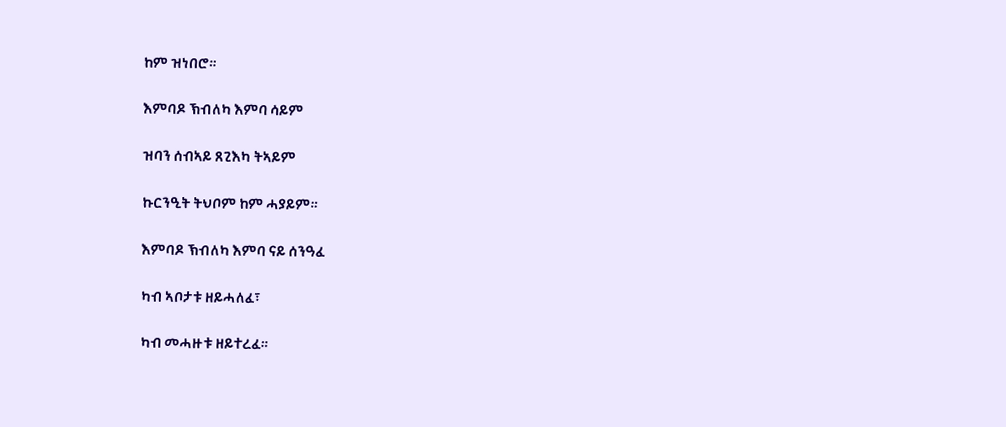ከም ዝነበሮ።

እምባዶ ኽብለካ እምባ ሳይም

ዝባን ሰብኣይ ጸጊእካ ትኣይም

ኩርንዒት ትህቦም ከም ሓያይም።

እምባዶ ኽብለካ እምባ ናይ ሰንዓፈ

ካብ ኣቦታቱ ዘይሓለፈ፣

ካብ መሓዙቱ ዘይተረፈ።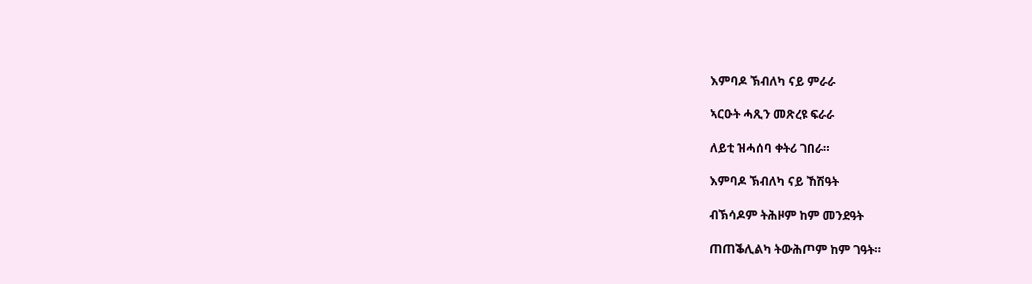እምባዶ ኽብለካ ናይ ምራራ

ኣርዑት ሓጺን መጽረዩ ፍራራ

ለይቲ ዝሓሰባ ቀትሪ ገበራ።

እምባዶ ኽብለካ ናይ ኸሽዓት

ብኽሳዶም ትሕዞም ከም መንደዓት

ጠጠቕሊልካ ትውሕጦም ከም ገዓት።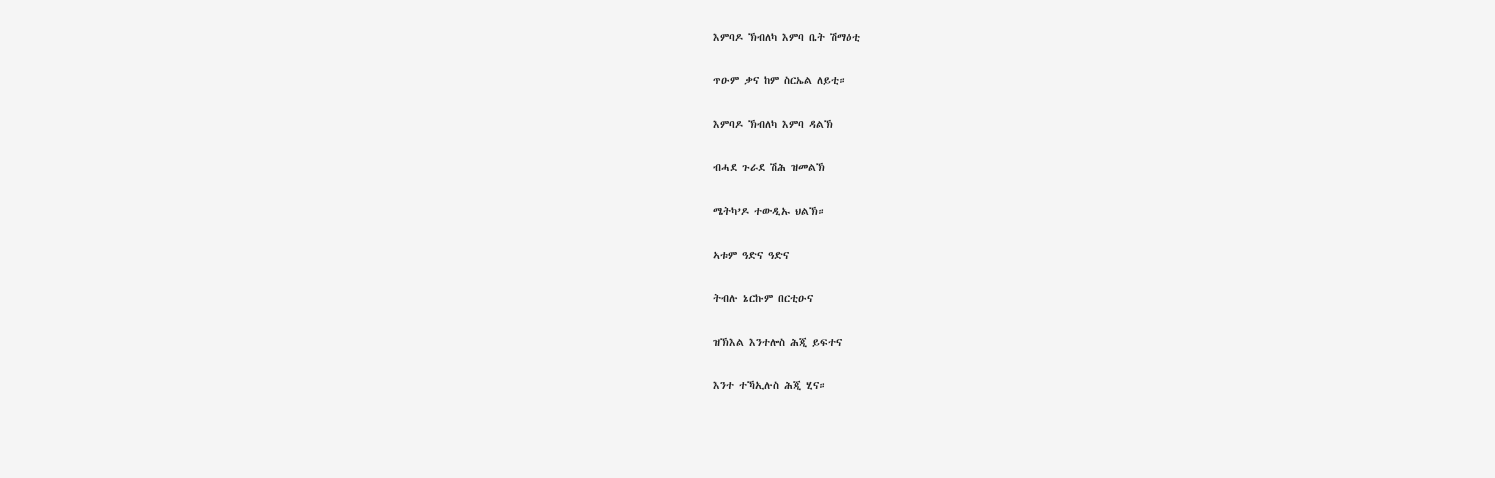እምባዶ ኽብለካ እምባ ቤት ሽማዕቲ

ጥዑም ቃና ከም ስርኤል ለይቲ።

እምባዶ ኽብለካ እምባ ዳልኽ

ብሓደ ጉራደ ሽሕ ዝመልኽ

ሜትካ’ዶ ተውዲኡ ህልኽ።

ኣቱም ዓድና ዓድና

ትብሉ ኔርኩም በርቲዑና

ዝኽእል እንተሎስ ሕጂ ይፍተና

እንተ ተኻኢሉስ ሕጂ ሂና።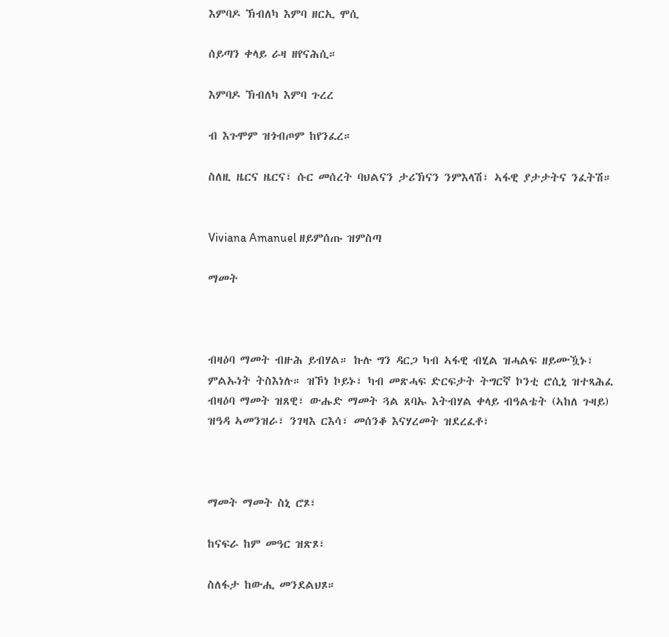እምባዶ ኽብለካ እምባ ዘርኢ ሞሲ

ሰይጣን ቀላይ ራዛ ዘየናሕሲ።

እምባዶ ኽብለካ እምባ ጉረረ

ብ እጉሞም ዝጎብጦም ከየንፈረ።

ስለዚ ዜርና ዜርና፣ ሱር መሰረት ባህልናን ታሪኽናን ንምእላሽ፣ ኣፋዊ ያታታትና ንፈትሽ።


Viviana Amanuel ዘይምሰጡ ዝምስጣ

ማመት



ብዛዕባ ማመት ብዙሕ ይብሃል። ኩሉ ግን ዳርጋ ካብ ኣፋዊ ብሂል ዝሓልፍ ዘይሙዃኑ፣ ምልኡነት ትስእነሉ። ዝኾነ ኮይኑ፣ ካብ መጽሓፍ ድርፍታት ትግርኛ ኮንቲ ሮሲኒ ዝተጻሕፈ ብዛዕባ ማመት ዝጸዊ፣ ውሑድ ማመት ጓል ጸባኡ እትብሃል ቀላይ ብዓልቴት (ኣከለ ጉዛይ) ዝዓዳ ኣመንዝራ፣ ንገዛእ ርእሳ፣ መሰንቆ እናሃረመት ዝደረፈቶ፣



ማመት ማመት ስኒ ሮጾ፣

ከናፍራ ከም መዓር ዝጽጾ፣

ስለፋታ ከውሒ መንደልህጾ።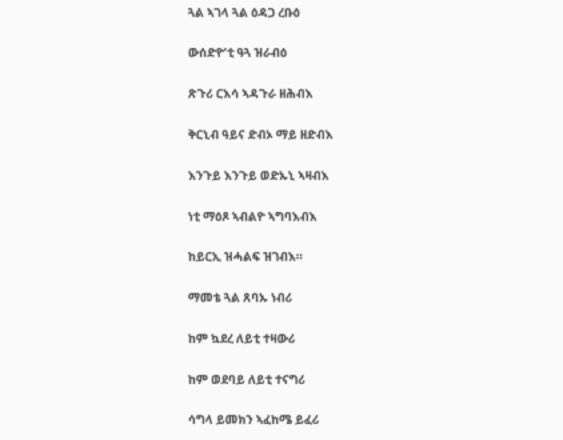ጓል ኣገላ ጓል ዕዳጋ ረቡዕ

ውሰድዮ’ቲ ዓጓ ዝራብዕ

ጽጉሪ ርእሳ ኣዳጉራ ዘሕብእ

ቅርኒብ ዓይና ድብኦ ማይ ዘድብእ

እንጉይ እንጉይ ወድኡኒ ኣዛብእ

ነቲ ማዕጾ ኣብልዮ ኣግባእብእ

ከይርኢ ዝሓልፍ ዝገብእ።

ማመቴ ጓል ጸባኡ ነብሪ

ከም ኳደረ ለይቲ ተዛውሪ

ከም ወደባይ ለይቲ ተናግሪ

ሳግላ ይመክን ኣፈከሜ ይፈሪ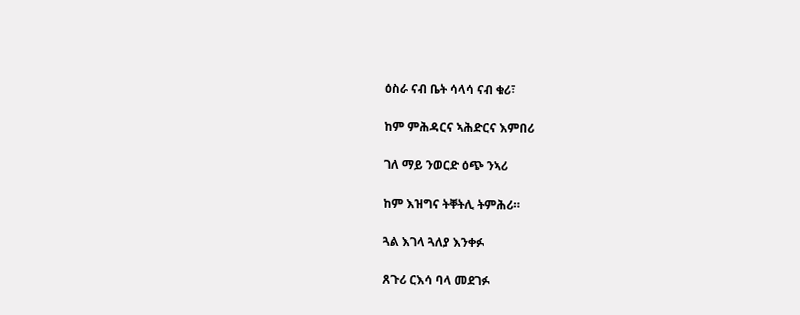ዕስራ ናብ ቤት ሳላሳ ናብ ቁሪ፣

ከም ምሕዳርና ኣሕድርና እምበሪ

ገለ ማይ ንወርድ ዕጭ ንኣሪ

ከም እዝግና ትቐትሊ ትምሕሪ።

ጓል እገላ ጓለያ እንቀፉ

ጸጉሪ ርእሳ ባላ መደገፉ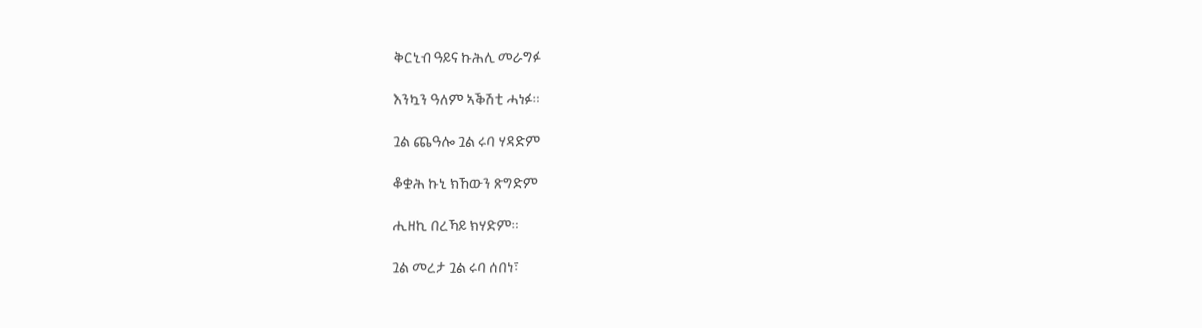ቅርኒብ ዓይና ኩሕሊ መራግፉ

እንኳን ዓለም ኣቕሽቲ ሓነፉ።

ጓል ጨዓሎ ጓል ሩባ ሃዳድም

ቆቋሕ ኩኒ ክኸውን ጽግድም

ሒዘኪ በረኻይ ክሃድም።

ጓል መረታ ጓል ሩባ ሰበነ፣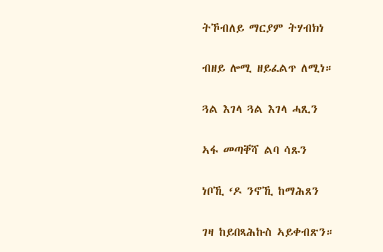ትኾብለይ ማርያም ትሃብክነ

ብዘይ ሎሚ ዘይፈልጥ ለሚነ።

ጓል እገላ ጓል እገላ ሓጺን

ኣፋ መጣቐሻ ልባ ሳጹን

ነቦኺ ‘ዶ ንኖኺ ከማሕጸን

ገዛ ከይበጻሕኩስ ኣይቀብጽን።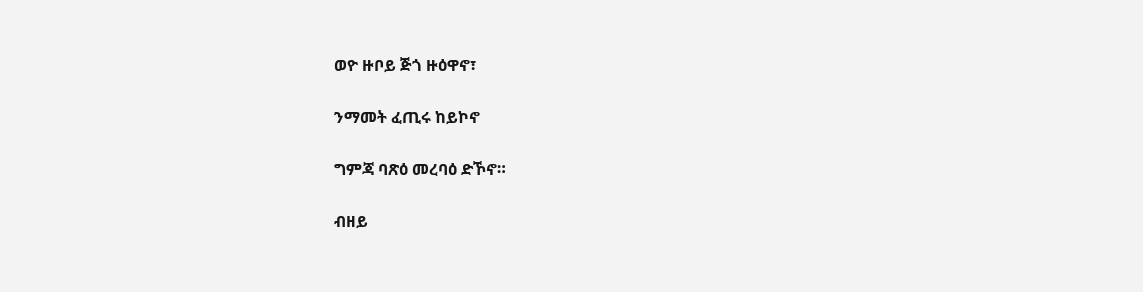ወዮ ዙቦይ ጅጎ ዙዕዋኖ፣

ንማመት ፈጢሩ ከይኮኖ

ግምጃ ባጽዕ መረባዕ ድኾኖ።

ብዘይ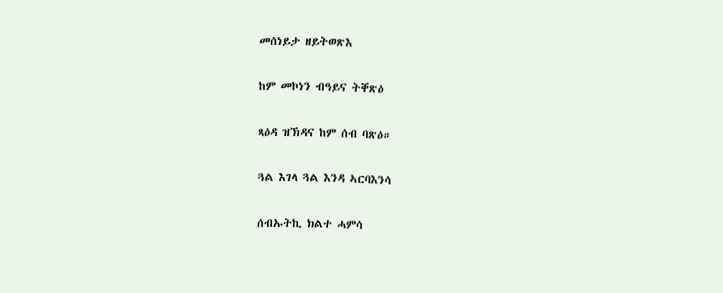መሰነይታ ዘይትወጽእ

ከም መኮነን ብዓይና ትቐጽዕ

ጻዕዳ ዝኽዳና ከም ሰብ ባጽዕ።

ጓል እገላ ጓል እንዳ ኣርባእንሳ

ሰብኡትኪ ክልተ ሓምሳ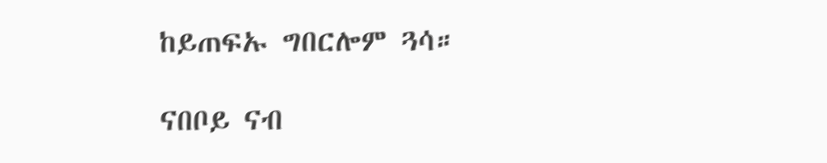ከይጠፍኡ ግበርሎም ጓሳ።

ናበቦይ ናብ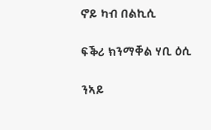ኖይ ካብ በልኪሲ

ፍቕሪ ክንማቐል ሃቢ ዕሲ

ንኣይ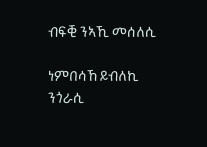ብፍቒ ንኣኺ መሰለሲ

ነምበሳኸ ይብለኪ ንጎራሲ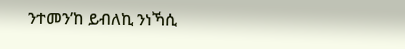ንተመን’ከ ይብለኪ ንነኻሲ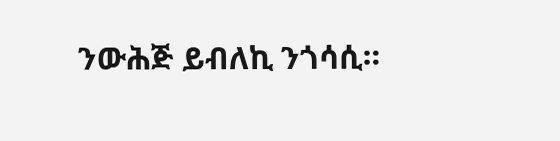ንውሕጅ ይብለኪ ንጎሳሲ።